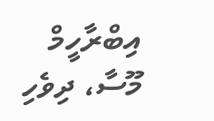އިބްރާހީމް މޫސާ، ދިވެހި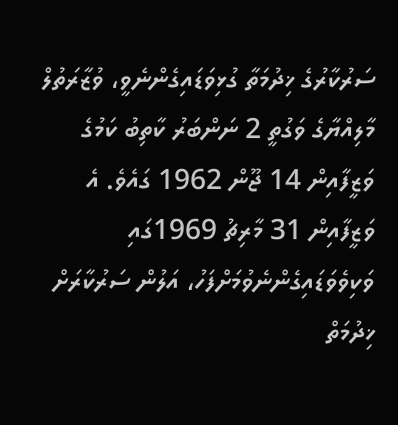ސަރުކާރުގެ ޚިދުމަތާ ގުޅިވަޑައިގެންނެވީ، ވުޒާރަތުލް މާލިއްޔާގެ ވަގުތީ 2 ނަންބަރު ކާތިބު ކަމުގެ ވަޒީފާއިން 14 ޖޫން 1962 ގައެވެ. އެ ވަޒީފާއިން 31 މާރިޗު 1969ގައި ވަކިވެވަޑައިގެންނެވުމަށްފަހު، އަލުން ސަރުކާރަށް ޚިދުމަތް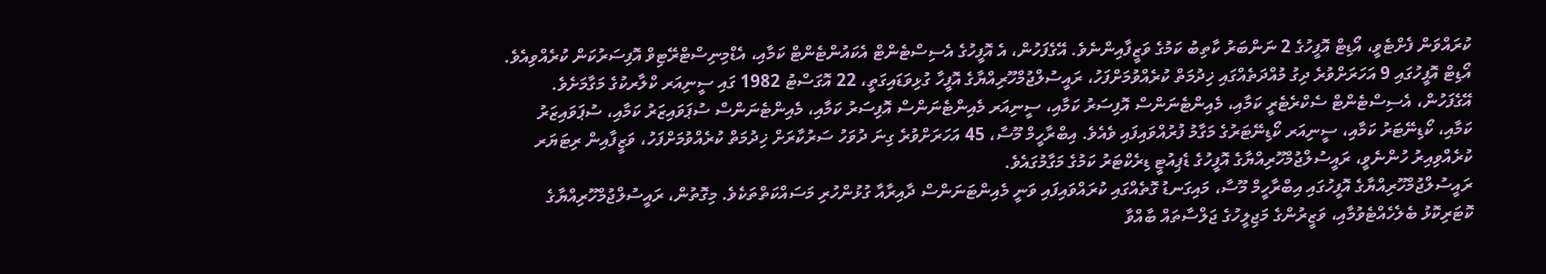ކުރައްވަން ފެށްޓެވީ، އޯޑިޓް އޮފީހުގެ 2 ނަންބަރު ކާތިބު ކަމުގެ ވަޒީފާއިންނެވެ. އޭގެފަހުން، އެ އޮފީހުގެ އެސިސްޓެންޓް އެކައުންޓެންޓް ކަމާއި، އެޑްމިނިސްޓްރޭޓިވް އޮފިސަރުކަން ކުރެއްވިއެވެ. އޯޑިޓް އޮފީހުގައި 9 އަހަރަށްވުރެ ދިގު މުއްދަތެއްގައި ޚިދުމަތް ކުރެއްވުމަށްފަހު، ރައީސުލްޖުމްހޫރިއްޔާގެ އޮފީހާ ގުޅިވަޑައިގަތީ، 22 އޮގަސްޓު 1982 ގައި ސީނިއަރ ކްލާރކުގެ މަގާމަށެވެ. އޭގެފަހުން، އެސިސްޓެންޓް ސެކްރެޓެރީ ކަމާއި، މެއިންޓެނަންސް އޮފިސަރު ކަމާއި، ސީނިއަރ މެއިންޓެނަންސް އޮފިސަރު ކަމާއި، މެއިންޓެނަންސް ސުޕަވައިޒަރު ކަމާއި، ސުޕަވައިޒަރު ކަމާއި، ކޯޑިނޭޓަރު ކަމާއި، ސީނިއަރ ކޯޑިނޭޓަރުގެ މަގާމު ފުރުއްވައިފައި ވެއެވެ. އިބްރާހީމް މޫސާ، 45 އަހަރަށްވުރެ ގިނަ ދުވަހު ސަރުކާރަށް ޚިދުމަތް ކުރެއްވުމަށްފަހު، ވަޒީފާއިން ރިޓަޔަރ ކުރެއްވިއިރު ހުންނެވީ، ރައީސުލްޖުމްހޫރިއްޔާގެ އޮފީހުގެ ޑެޕިއުޓީ ޑިރެކްޓަރު ކަމުގެ މަގާމުގައެވެ.
ރައީސުލްޖުމްހޫރިއްޔާގެ އޮފީހުގައި އިބްރާހީމް މޫސާ، މައިގަނޑު ގޮތެއްގައި ކުރައްވައިފައި ވަނީ މެއިންޓަނަންސް ދާއިރާއާ ގުޅުންހުރި މަސައްކަތްތަކެވެ. މިގޮތުން، ރައީސުލްޖުމްހޫރިއްޔާގެ ކޮޓަރިކޮޅު ބެލެހެއްޓެވުމާއި، ވަޒީރުންގެ މަޖިލީހުގެ ޖަލްސާތައް ބާއްވާ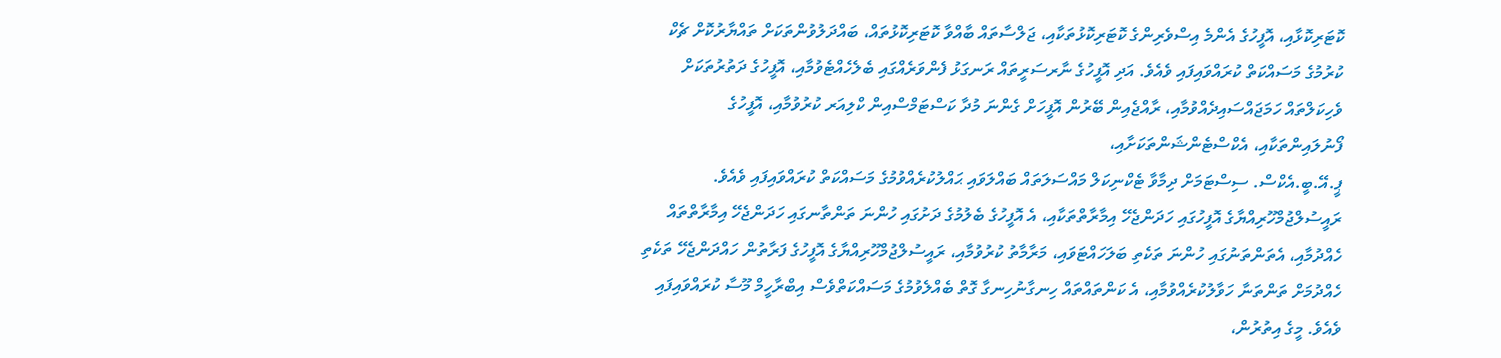ކޮޓަރިކޮޅާއި، އޮފީހުގެ އެންމެ އިސްވެރިންގެ ކޮޓަރިކޮޅުތަކާއި، ޖަލްސާތައް ބާއްވާ ކޮޓަރިކޮޅުތައް، ބައްދަލުވުންތަކަށް ތައްޔާރުކޮށް ޗެކް ކުރުމުގެ މަސައްކަތް ކުރައްވައިފައި ވެއެވެ. އަދި އޮފީހުގެ ނާރސަރީތައް ރަނގަޅު ފެންވަރެއްގައި ބެލެހެއްޓެވުމާއި، އޮފީހުގެ ދަތުރުތަކަށް ވެހިކަލްތައް ހަމަޖައްސައިދެއްވުމާއި، ރާއްޖެއިން ބޭރުން އޮފީހަށް ގެންނަ މުދާ ކަސްޓަމްސްއިން ކްލިއަރ ކުރުވުމާއި، އޮފީހުގެ ފޯނުލައިންތަކާއި، އެކްސްޓެންޝަންތަކަށާއި،
ޕީ.އޭ.ބީ.އެކްސް. ސިސްޓަމަށް ދިމާވާ ޓެކްނިކަލް މައްސަލަތައް ބައްލަވައި ޙައްލުކުރެއްވުމުގެ މަސައްކަތް ކުރައްވައިފައި ވެއެވެ.
ރައީސުލްޖުމްހޫރިއްޔާގެ އޮފީހުގައި ހަދަންޖެހޭ އިމާރާތްތަކާއި، އެ އޮފީހުގެ ބެލުމުގެ ދަށުގައި ހުންނަ ތަންތާނގައި ހަދަންޖެހޭ އިމާރާތްތައް ހެއްދުމާއި، އެތަންތަނުގައި ހުންނަ ތަކެތި ބަލަހައްޓަވައި، މަރާމާތު ކުރުވުމާއި، ރައީސުލްޖުމްހޫރިއްޔާގެ އޮފީހުގެ ފަރާތުން ހައްދަންޖެހޭ ތަކެތި ހެއްދުމަށް ތަންތަނާ ހަވާލުކުރެއްވުމާއި، އެ ކަންތައްތައް ހިނގާނުހިނގާ ގޮތް ބެއްލެވުމުގެ މަސައްކަތްވެސް އިބްރާހީމް މޫސާ ކުރައްވައިފައި ވެއެވެ. މީގެ އިތުރުން،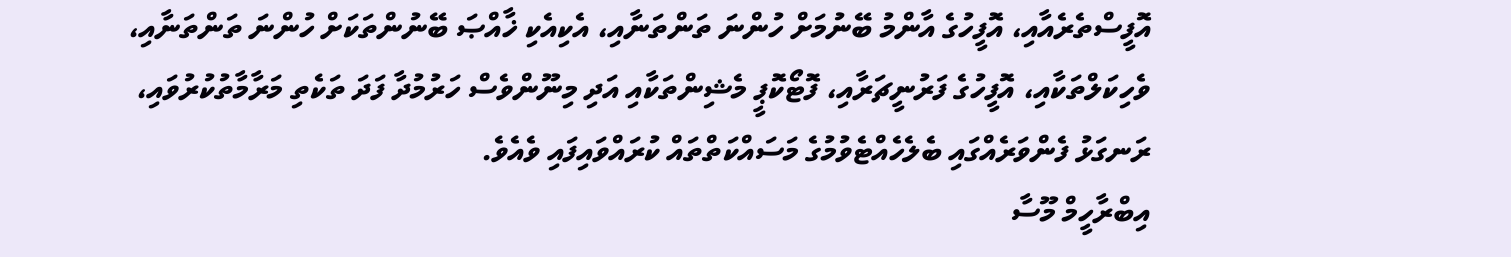އޮފީސްތެރެއާއި، އޮފީހުގެ އާންމު ބޭނުމަށް ހުންނަ ތަންތަނާއި، އެކިއެކި ޚާއްޞަ ބޭނުންތަކަށް ހުންނަ ތަންތަނާއި، ވެހިކަލްތަކާއި، އޮފީހުގެ ފަރުނީޗަރާއި، ފޮޓޯކޮޕީ މެޝިންތަކާއި އަދި މިނޫންވެސް ހަރުމުދާ ފަދަ ތަކެތި މަރާމާތުކުރުވައި، ރަނގަޅު ފެންވަރެއްގައި ބެލެހެއްޓެވުމުގެ މަސައްކަތްތައް ކުރައްވައިފައި ވެއެވެ.
އިބްރާހީމް މޫސާ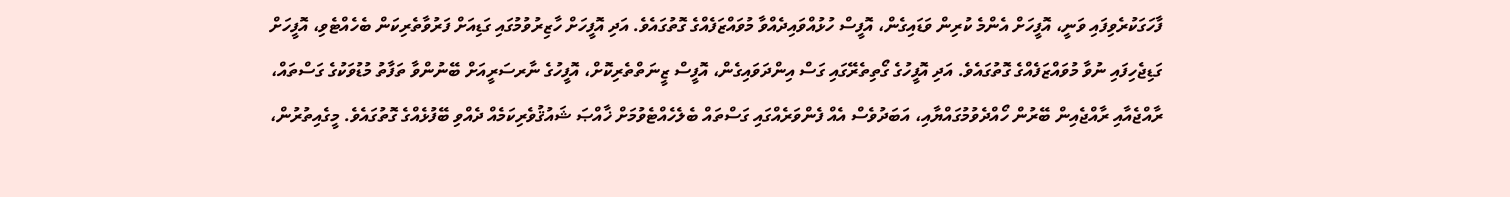ފާހަގަކުރެވިފައި ވަނީ، އޮފީހަށް އެންމެ ކުރިން ވަޑައިގެން، އޮފީސް ހުޅުއްވައިދެއްވާ މުވައްޒަފެއްގެ ގޮތުގައެވެ. އަދި އޮފީހަށް ހާޒިރުވުމުގައި ގަޑިއަށް ފަރުވާތެރިކަން ބެހެއްޓެވި، އޮފީހަށް ގަޑިޖެހިފައި ނުވާ މުވައްޒަފެއްގެ ގޮތުގައެވެ. އަދި އޮފީހުގެ ގޯތިތެރޭގައި ގަސް އިންދަވައިގެން، އޮފީސް ޒީނަތްތެރިކޮށް، އޮފީހުގެ ނާރސަރީއަށް ބޭނުންވާ ތަފާތު މުޑުވަކުގެ ގަސްތައް، ރާއްޖެއާއި ރާއްޖެއިން ބޭރުން ހޯއްދެވުމުގައްޔާއި، އަބަދުވެސް އެއް ފެންވަރެއްގައި ގަސްތައް ބެލެހެއްޓެވުމަށް ޚާއްޞަ ޝައުޤުވެރިކަމެއް ދެއްވި ބޭފުޅެއްގެ ގޮތުގައެވެ. މީގެއިތުރުން،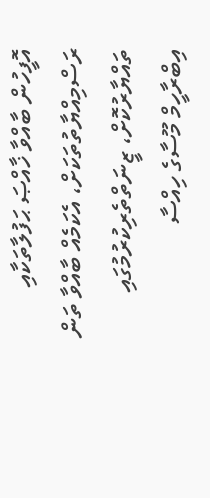އޮފީހުން ބާއްވާ ޚާއްޞަ ޙަފުލާތަކާއި ރަސްމިއްޔާތުތަކަށް، އެކަމެއް ބާއްވާ ތަން ތައްޔާރުކޮށް، ޒީނަތްތެރިކުރުމުގައި އިބްރާހީމް މޫސާގެ ހިއްސާ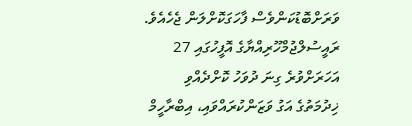ވަރަށްބޮޑުކަންވެސް ފާހަގަކޮށްލަން ޖެހެއެވެ.
ރައީސުލްޖުމްހޫރިއްޔާގެ އޮފީހުގައި 27 އަހަރަށްވުރެ ގިނަ ދުވަހު ކޮށްދެއްވި ޚިދުމަތުގެ އަގު ވަޒަންކުރައްވައި، އިބްރާހީމް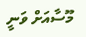މޫސާއަށް ވަނީ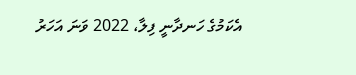އެކަމުގެ ހަނދާނީ ފިލާ، 2022 ވަނަ އަހަރު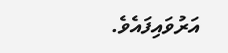އަރުވައިފައެވެ.